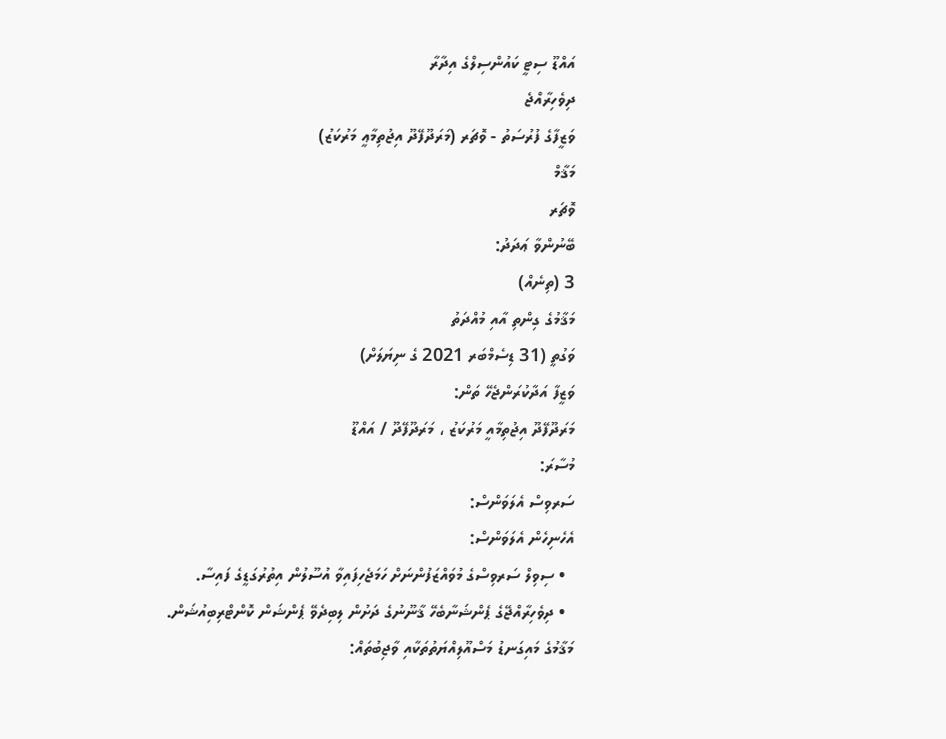އައްޑޫ ސިޓީ ކައުންސިލްގެ އިދާރާ
ދިވެހިރާއްޖެ
ވަޒީފާގެ ފުރުސަތު - ވޮޗަރ (މަރަދޫފޭދޫ އިޖުތިމާޢީ މަރުކަޒު)
މަޤާމް
ވޮޗަރ
ބޭނުންވާ ޢަދަދު:
3 (ތިނެއް)
މަޤާމުގެ ގިންތި އާއި މުއްދަތު
ވަގުތީ (31 ޑިސެމްބަރ 2021 ގެ ނިޔަލަށް)
ވަޒީފާ އަދާކުރަންޖެހޭ ތަން:
މަރަދޫފޭދޫ އިޖުތިމާއީ މަރުކަޒު ، މަރަދޫފޭދޫ / އައްޑޫ
މުސާރަ:
ސަރވިސް އެލަވަންސް:
އެހެނިހެން އެލަވަންސް:
  • ސިވިލް ސަރވިސްގެ މުވައްޒަފުންނަށް ހަމަޖެހިފައިވާ އުސޫލުން އިތުރުގަޑީގެ ފައިސާ.
  • ދިވެހިރާއްޖޭގެ ޕެންޝަނާބެހޭ ޤާނޫނުގެ ދަށުން ލިބިދެވޭ ޕެންޝަން ކޮންޓްރިބިއުޝަން.
މަޤާމުގެ މައިގަނޑު މަސްއޫލިއްޔަތުތަކާއި ވާޖިބުތައް: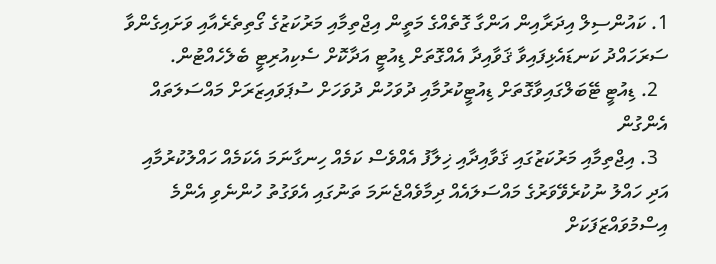1. ކައުންސިލް އިދަރާއިން އަންގާ ގޮތެއްގެ މަތީން އިޖްތިމާއި މަރުކަޒުގެ ގޯތިތެރެއާއި ވަށައިގެންވާ ސަރަހައްދު ކަނޑައެޅިފައިވާ ޤަވާއިދާ އެއްގޮތަށް ޑިއުޓީ އަދާކޮށް ސެކިއުރިޓީ ބެލެހެއްޓުން.
  2. ޑިއުޓީ ޓޭބަލްގައިވާގޮތަށް ޑިއުޓީކުރުމާއި ދުވަހުން ދުވަހަށް ސުޕަވައިޒަރަށް މައްސަލަތައް އެންގުން
  3. އިޖްތިމާއި މަރުކަޒުގައި ޤަވާއިދާއި ޚިލާފު އެއްވެސް ކަމެއް ހިނގާނަމަ އެކަމެއް ހައްލުކުރުމާއި އަދި ހައްލު ނުކުރެވޭވަރުގެ މައްސަލައެއް ދިމާވެއްޖެނަމަ ތަނުގައި އެވަގުތު ހުންނެވި އެންމެ އިސްމުވައްޒަފަކަށް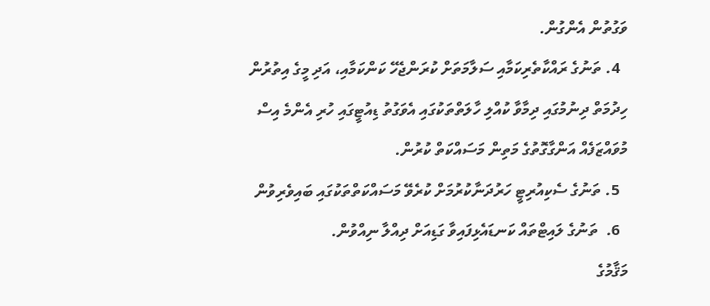ވަގުތުން އެންގުން.
  4. ތަނުގެ ރައްކާތެރިކަމާއި ސަލާމަތަށް ކުރަންޖެހޭ ކަންކަމާއި، އަދި މީގެ އިތުރުން ހިދުމަތް ދިނުމުގައި ދިމާވާ ކުއްލި ހާލަތްތަކުގައި އެވަގުތު ޑިއުޓީގައި ހުރި އެންމެ އިސް މުވައްޒަފެއް އަންގާގޮތުގެ މަތިން މަސައްކަތް ކުރުން.
  5. ތަނުގެ ސެކިއުރިޓީ ހަރުދަނާކުރުމަށް ކުރެވޭ މަސައްކަތްތަކުގައި ބައިވެރިވުން
  6.  ތަނުގެ ލައިޓްތައް ކަނޑައެޅިފައިވާ ގަޑިއަށް ދިއްލާ ނިއްވުން.
މަޤާމުގެ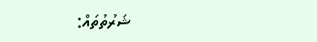ޝަރުތުތައް: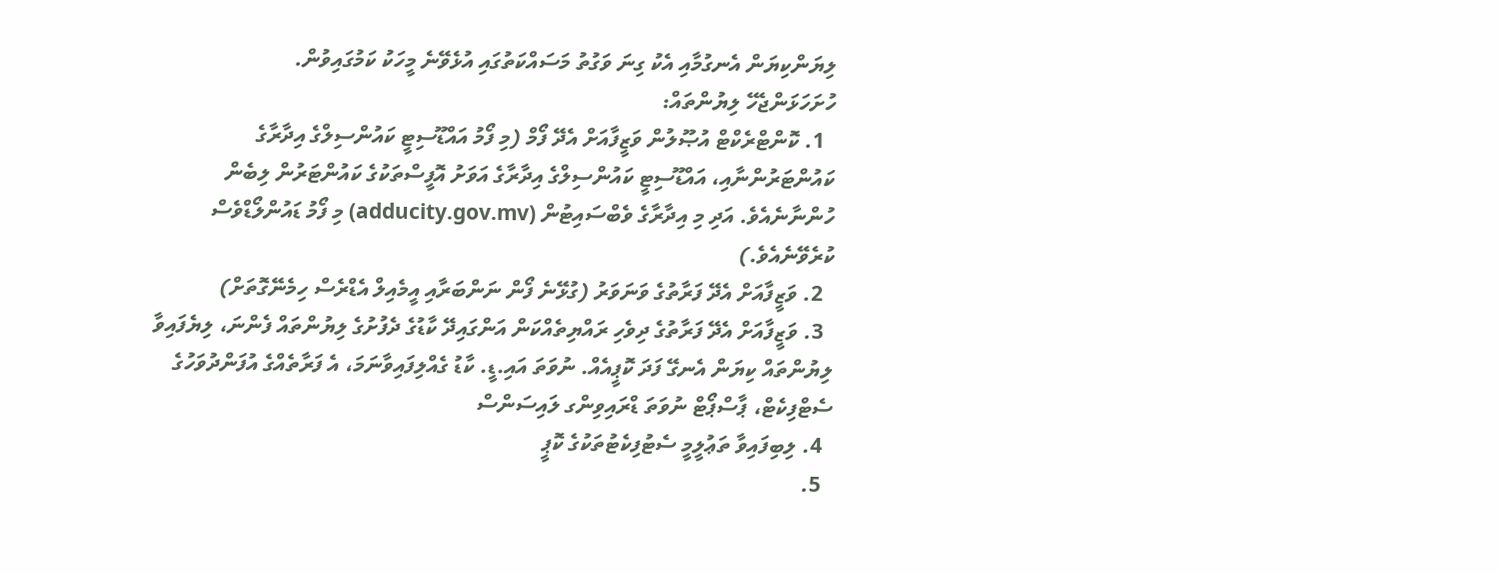ލިޔަންކިޔަން އެނގުމާއި އެކު ގިނަ ވަގުތު މަސައްކަތުގައި އުޅެވޭނެ މީހަކު ކަމުގައިވުން.
ހުށަހަޅަންޖެހޭ ލިޔުންތައް:
  1. ކޮންޓްރެކްޓް އުޞޫލުން ވަޒީފާއަށް އެދޭ ފޯމް (މި ފޯމު އައްޑޫސިޓީ ކައުންސިލްގެ އިދާރާގެ ކައުންޓަރުންނާއި، އައްޑޫސިޓީ ކައުންސިލްގެ އިދާރާގެ އަވަށު އޮފީސްތަކުގެ ކައުންޓަރުން ލިބެން ހުންނާނެއެވެ. އަދި މި އިދާރާގެ ވެބްސައިޓުން (adducity.gov.mv) މި ފޯމު ޑައުންލޯޑްވެސް ކުރެވޭނެއެވެ.)
  2. ވަޒީފާއަށް އެދޭ ފަރާތުގެ ވަނަވަރު (ގުޅޭނެ ފޯން ނަންބަރާއި އީމެއިލް އެޑްރެސް ހިމެނޭގޮތަށް)
  3. ވަޒީފާއަށް އެދޭ ފަރާތުގެ ދިވެހި ރައްޔިތެއްކަން އަންގައިދޭ ކާޑުގެ ދެފުށުގެ ލިޔުންތައް ފެންނަ، ލިޔެފައިވާ ލިޔުންތައް ކިޔަން އެނގޭ ފަދަ ކޮޕީއެއް. ނުވަތަ އައި.ޑީ. ކާޑު ގެއްލިފައިވާނަމަ، އެ ފަރާތެއްގެ އުފަންދުވަހުގެ ސެޓްފިކެޓް، ޕާސްޕޯޓް ނުވަތަ ޑްރައިވިންގ ލައިސަންސް
  4. ލިބިފައިވާ ތަޢުލީމީ ސެޓުފިކެޓުތަކުގެ ކޮޕީ
  5.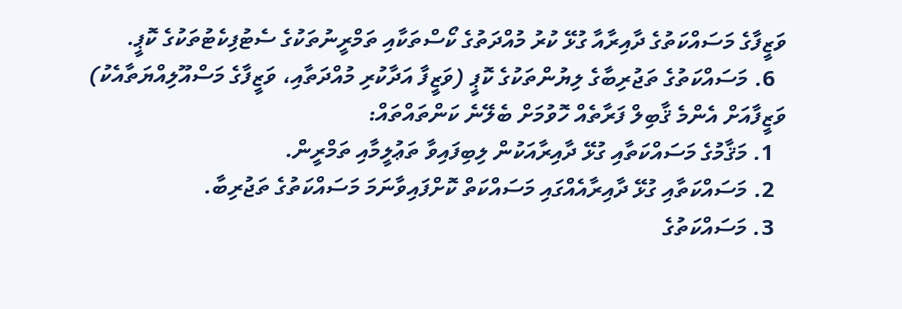ވަޒީފާގެ މަސައްކަތުގެ ދާއިރާއާ ގުޅޭ ކުރު މުއްދަތުގެ ކޯސްތަކާއި ތަމްރީނުތަކުގެ ސެޓުފިކެޓުތަކުގެ ކޮޕީ.
  6. މަސައްކަތުގެ ތަޖުރިބާގެ ލިޔުންތަކުގެ ކޮޕީ (ވަޒީފާ އަދާކުރި މުއްދަތާއި، ވަޒީފާގެ މަސްއޫލިއްޔަތާއެކު)
ވަޒީފާއަށް އެންމެ ޤާބިލް ފަރާތެއް ހޮވުމަށް ބެލޭނެ ކަންތައްތައް:
  1. މަޤާމުގެ މަސައްކަތާއި ގުޅޭ ދާއިރާއަކުން ލިބިފައިވާ ތަޢުލީމާއި ތަމްރީން.
  2. މަސައްކަތާއި ގުޅޭ ދާއިރާއެއްގައި މަސައްކަތް ކޮށްފައިވާނަމަ މަސައްކަތުގެ ތަޖުރިބާ.
  3. މަސައްކަތުގެ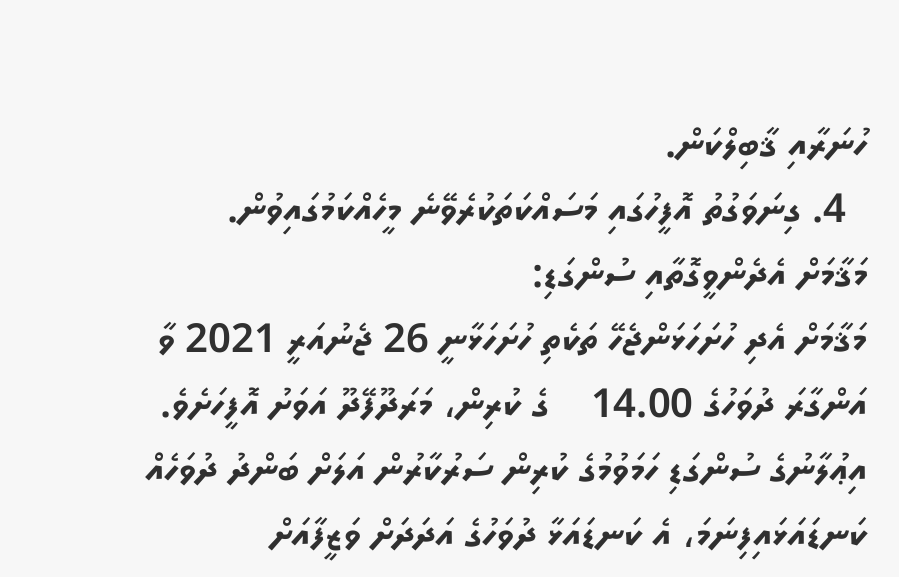ހުނަރާއި ޤާބިލްކަން.
  4. ގިނަވަގުތު އޮފީހުގައި މަސައްކަތަކުރެވޭނެ މީހެއްކަމުގައިވުން.
މަޤާމަށް އެދެންވީގޮތާއި ސުންގަޑި:
މަޤާމަށް އެދި ހުށަހަޅަންޖެހޭ ތަކެތި ހުށަހަޅާނީ 26 ޖެނުއަރީ 2021 ވާ އަންގާރަ ދުވަހުގެ 14.00    ގެ ކުރިން، މަރަދޫފޭދޫ އަވަށު އޮފީހަށެވެ. އިޢުލާނުގެ ސުންގަޑި ހަމަވުމުގެ ކުރިން ސަރުކާރުން އަލަށް ބަންދު ދުވަހެއް ކަނޑައަޅައިފިނަމަ، އެ ކަނޑައަޅާ ދުވަހުގެ އަދަދަށް ވަޒީފާއަށް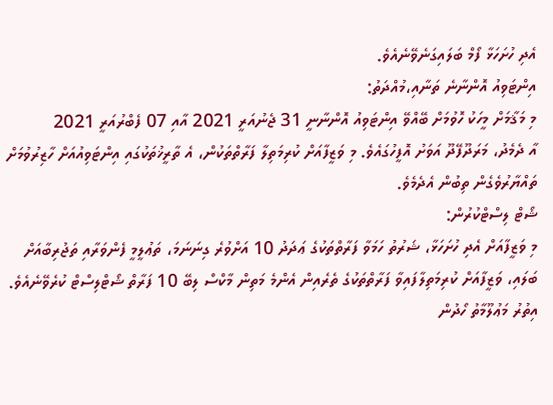އެދި ހުށަހަޅާ ފޯމް ބަލައިގަނެވޭނެއެވެ.
އިންޓަވިއު އޮންނާނެ ތަނާއި،މުއްދަތު:
މި މަޤާމަށް މީހަކު ހޮވުމަށް ބޭއްވޭ އިންޓަވިއު އޮންނާނީ 31 ޖެނުއަރީ 2021 އާއި 07 ފެބްރުއަރީ 2021            އާ ދެމެދު، މަރަދޫފޭދޫ އަވަށު އޮފީހުގައެވެ. މި ވަޒީފާއަށް ކުރިމަތިލާ ފަރާތްތަކުން، އެ ތާރީޚުތަކުގައި އިންޓަވިއުއަށް ހާޒިރުވުމަށް ތައްޔާރުވެގެން ތިބުން އެދެމެވެ.
ޝޯޓް ލިސްޓްކުރުން:
މި ވަޒީފާއަށް އެދި ހުށަހަޅާ، ޝަރުތު ހަމަވާ ފަރާތްތަކުގެ ޢަދަދު 10 އަށްވުރެ ގިނަނަމަ، ތަޢުލީމީ ފެންވަރާއި ތަޖުރިބާއަށް ބަލައި، ވަޒީފާއަށް ކުރިމަތިލާފައިވާ ފަރާތްތަކުގެ ތެރެއިން އެންމެ މަތިން މާކްސް ލިބޭ 10 ފަރާތް ޝޯޓްލިސްޓް ކުރެވޭނެއެވެ.
އިތުރު މަޢުލޫމާތު ހޯދުން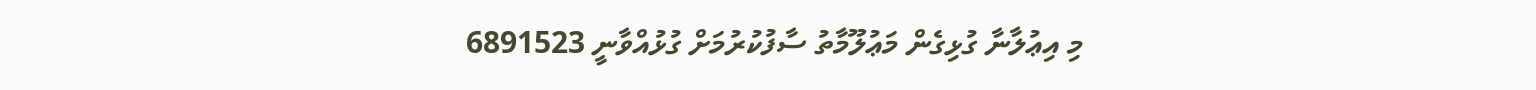މި އިޢުލާނާ ގުޅިގެން މަޢުލޫމާތު ސާފުކުރުމަށް ގުޅުއްވާނީ 6891523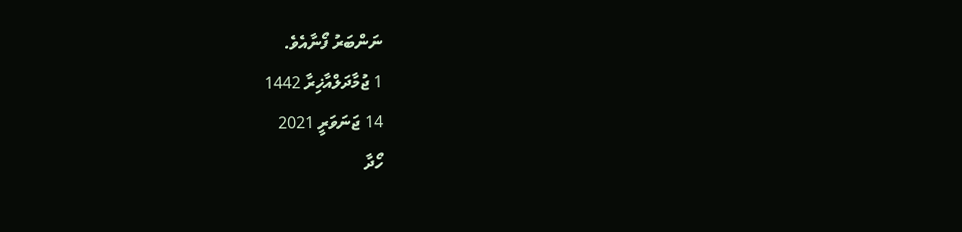ނަންބަރު ފޯނާއެވެ.
1 ޖުމާދަލްއާޚިރާ 1442
14 ޖަނަވަރީ 2021
ހޯދާ